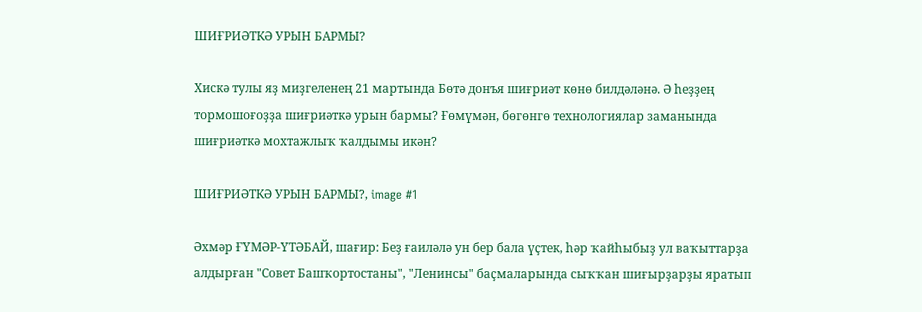ШИҒРИӘТКӘ УРЫН БАРМЫ?

Хискә тулы яҙ миҙгеленең 21 мартында Бөтә донъя шиғриәт көнө билдәләнә. Ә һеҙҙең тормошоғоҙҙа шиғриәткә урын бармы? Ғөмүмән, бөгөнгө технологиялар заманында шиғриәткә мохтажлыҡ ҡалдымы икән?

ШИҒРИӘТКӘ УРЫН БАРМЫ?, image #1

Әхмәр ҒҮМӘР-ҮТӘБАЙ, шағир: Беҙ ғаиләлә ун бер бала үҫтек, һәр ҡайһыбыҙ ул ваҡыттарҙа алдырған "Совет Башҡортостаны", "Ленинсы" баҫмаларында сыҡҡан шиғырҙарҙы яратып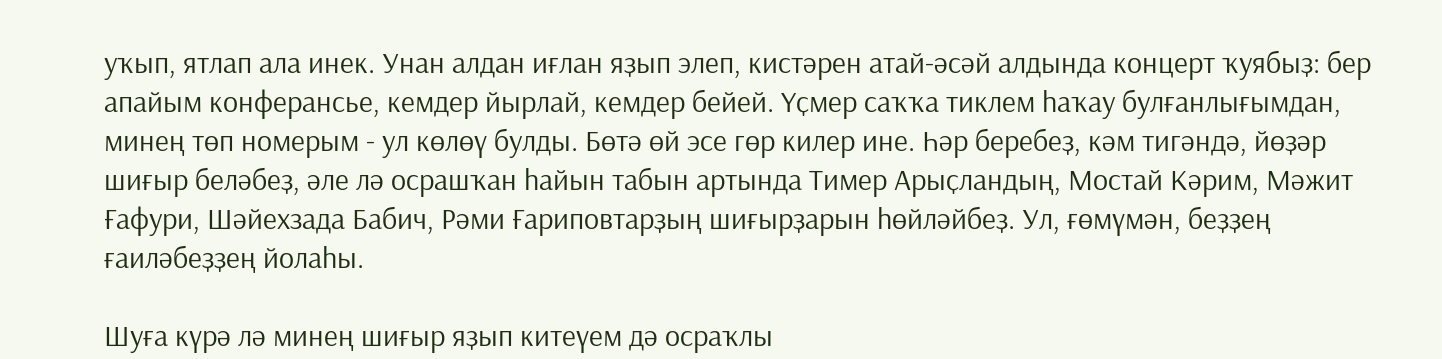уҡып, ятлап ала инек. Унан алдан иғлан яҙып элеп, кистәрен атай-әсәй алдында концерт ҡуябыҙ: бер апайым конферансье, кемдер йырлай, кемдер бейей. Үҫмер саҡҡа тиклем һаҡау булғанлығымдан, минең төп номерым - ул көлөү булды. Бөтә өй эсе гөр килер ине. Һәр беребеҙ, кәм тигәндә, йөҙәр шиғыр беләбеҙ, әле лә осрашҡан һайын табын артында Тимер Арыҫландың, Мостай Кәрим, Мәжит Ғафури, Шәйехзада Бабич, Рәми Ғариповтарҙың шиғырҙарын һөйләйбеҙ. Ул, ғөмүмән, беҙҙең ғаиләбеҙҙең йолаһы.

Шуға күрә лә минең шиғыр яҙып китеүем дә осраҡлы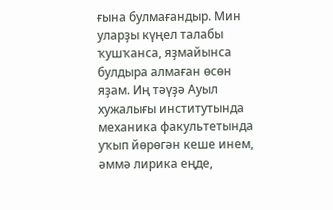ғына булмағандыр. Мин уларҙы күңел талабы ҡушҡанса, яҙмайынса булдыра алмаған өсөн яҙам. Иң тәүҙә Ауыл хужалығы институтында механика факультетында уҡып йөрөгән кеше инем, әммә лирика еңде,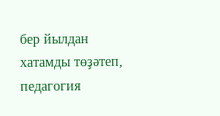бер йылдан хатамды төҙәтеп, педагогия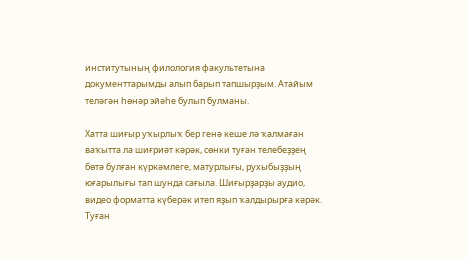институтының филология факультетына документтарымды алып барып тапшырҙым. Атайым теләгән һөнәр эйәһе булып булманы.

Хатта шиғыр уҡырлыҡ бер генә кеше лә ҡалмаған ваҡытта ла шиғриәт кәрәк, сөнки туған телебеҙҙең бөтә булған күркәмлеге, матурлығы, рухыбыҙҙың юғарылығы тап шунда сағыла. Шиғырҙарҙы аудио, видео форматта күберәк итеп яҙып ҡалдырырға кәрәк. Туған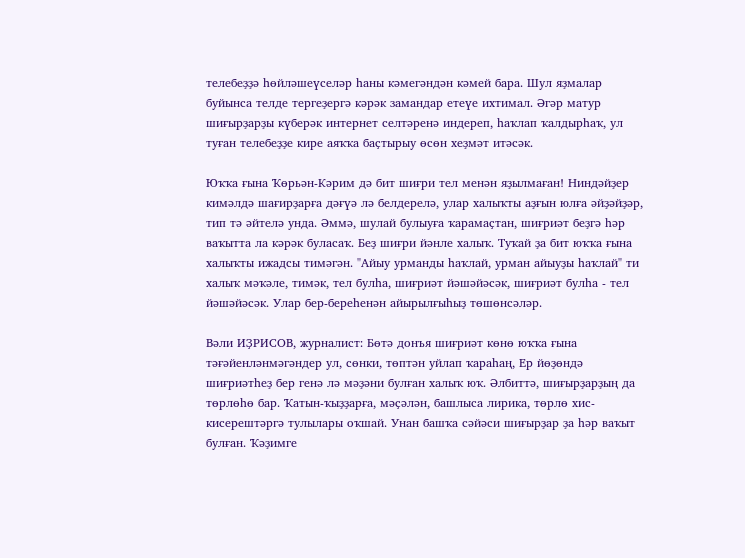телебеҙҙә һөйләшеүселәр һаны кәмегәндән кәмей бара. Шул яҙмалар буйынса телде тергеҙергә кәрәк замандар етеүе ихтимал. Әгәр матур шиғырҙарҙы күберәк интернет селтәренә индереп, һаҡлап ҡалдырһаҡ, ул туған телебеҙҙе кире аяҡҡа баҫтырыу өсөн хеҙмәт итәсәк.

Юҡҡа ғына Ҡөрьән-Кәрим дә бит шиғри тел менән яҙылмаған! Ниндәйҙер кимәлдә шағирҙарға дәғүә лә белдерелә, улар халыҡты аҙғын юлға әйҙәйҙәр, тип тә әйтелә унда. Әммә, шулай булыуға ҡарамаҫтан, шиғриәт беҙгә һәр ваҡытта ла кәрәк буласаҡ. Беҙ шиғри йәнле халыҡ. Туҡай ҙа бит юҡҡа ғына халыҡты ижадсы тимәгән. "Айыу урманды һаҡлай, урман айыуҙы һаҡлай" ти халыҡ мәҡәле, тимәк, тел булһа, шиғриәт йәшәйәсәк, шиғриәт булһа - тел йәшәйәсәк. Улар бер-береһенән айырылғыһыҙ төшөнсәләр.

Вәли ИҘРИСОВ, журналист: Бөтә донъя шиғриәт көнө юҡҡа ғына тәғәйенләнмәгәндер ул, сөнки, төптән уйлап ҡараһаң, Ер йөҙөндә шиғриәтһеҙ бер генә лә мәҙәни булған халыҡ юҡ. Әлбиттә, шиғырҙарҙың да төрлөһө бар. Ҡатын-ҡыҙҙарға, мәҫәлән, башлыса лирика, төрлө хис-кисерештәргә тулылары оҡшай. Унан башҡа сәйәси шиғырҙар ҙа һәр ваҡыт булған. Ҡәҙимге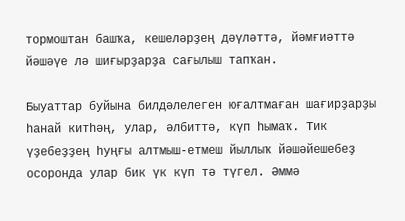тормоштан башҡа, кешеләрҙең дәүләттә, йәмғиәттә йәшәүе лә шиғырҙарҙа сағылыш тапҡан.

Быуаттар буйына билдәлелеген юғалтмаған шағирҙарҙы һанай китһәң, улар, әлбиттә, күп һымаҡ. Тик үҙебеҙҙең һуңғы алтмыш-етмеш йыллыҡ йәшәйешебеҙ осоронда улар бик үк күп тә түгел. Әммә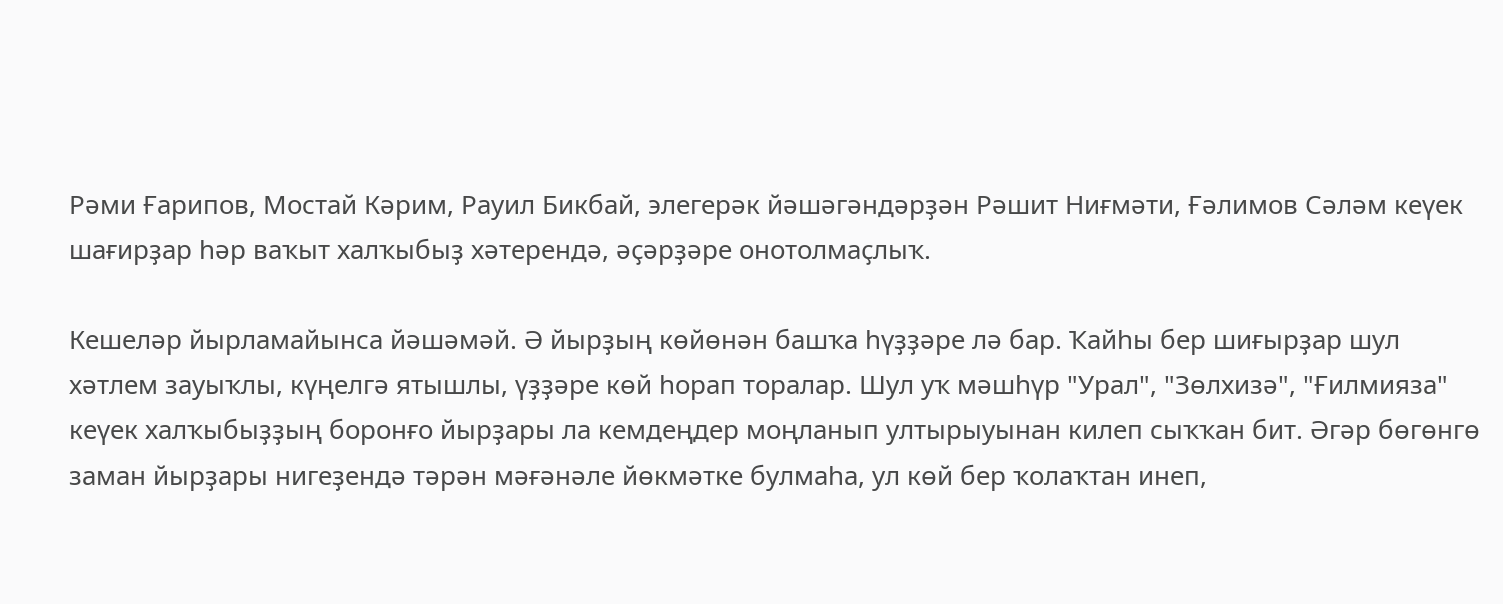Рәми Ғарипов, Мостай Кәрим, Рауил Бикбай, элегерәк йәшәгәндәрҙән Рәшит Ниғмәти, Ғәлимов Сәләм кеүек шағирҙар һәр ваҡыт халҡыбыҙ хәтерендә, әҫәрҙәре онотолмаҫлыҡ.

Кешеләр йырламайынса йәшәмәй. Ә йырҙың көйөнән башҡа һүҙҙәре лә бар. Ҡайһы бер шиғырҙар шул хәтлем зауыҡлы, күңелгә ятышлы, үҙҙәре көй һорап торалар. Шул уҡ мәшһүр "Урал", "Зөлхизә", "Ғилмияза" кеүек халҡыбыҙҙың боронғо йырҙары ла кемдеңдер моңланып ултырыуынан килеп сыҡҡан бит. Әгәр бөгөнгө заман йырҙары нигеҙендә тәрән мәғәнәле йөкмәтке булмаһа, ул көй бер ҡолаҡтан инеп,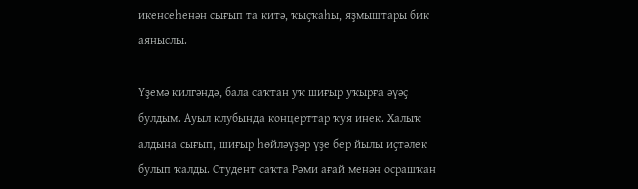икенсеһенән сығып та китә, ҡыҫҡаһы, яҙмыштары бик аяныслы.

Үҙемә килгәндә, бала саҡтан уҡ шиғыр уҡырға әүәҫ булдым. Ауыл клубында концерттар ҡуя инек. Халыҡ алдына сығып, шиғыр һөйләүҙәр үҙе бер йылы иҫтәлек булып ҡалды. Студент саҡта Рәми ағай менән осрашҡан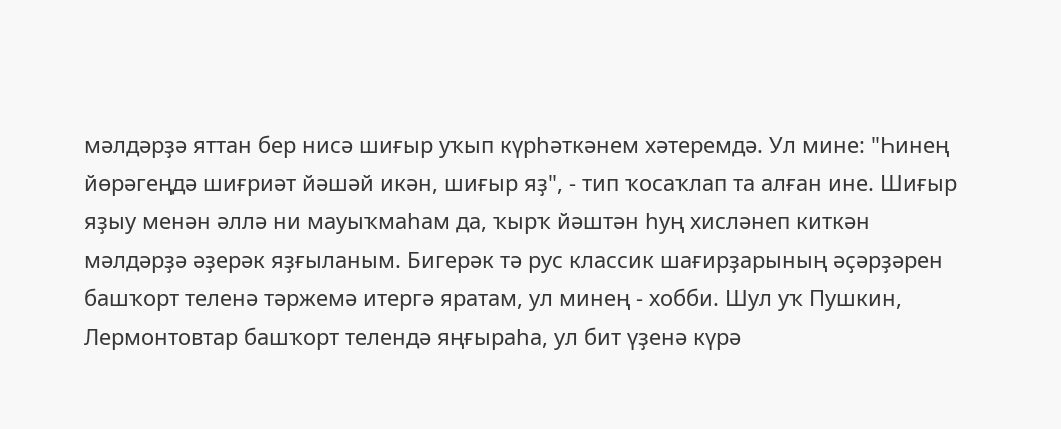мәлдәрҙә яттан бер нисә шиғыр уҡып күрһәткәнем хәтеремдә. Ул мине: "Һинең йөрәгеңдә шиғриәт йәшәй икән, шиғыр яҙ", - тип ҡосаҡлап та алған ине. Шиғыр яҙыу менән әллә ни мауыҡмаһам да, ҡырҡ йәштән һуң хисләнеп киткән мәлдәрҙә әҙерәк яҙғыланым. Бигерәк тә рус классик шағирҙарының әҫәрҙәрен башҡорт теленә тәржемә итергә яратам, ул минең - хобби. Шул уҡ Пушкин, Лермонтовтар башҡорт телендә яңғыраһа, ул бит үҙенә күрә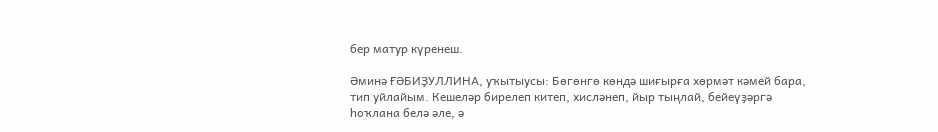бер матур күренеш.

Әминә ҒӘБИҘУЛЛИНА, уҡытыусы: Бөгөнгө көндә шиғырға хөрмәт кәмей бара, тип уйлайым. Кешеләр бирелеп китеп, хисләнеп, йыр тыңлай, бейеүҙәргә һоҡлана белә әле, ә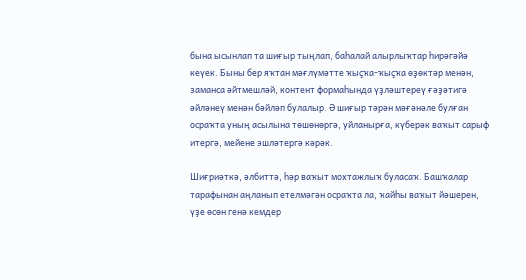бына ысынлап та шиғыр тыңлап, баһалай алырлыҡтар һирәгәйә кеүек. Быны бер яҡтан мәғлүмәтте ҡыҫҡа-ҡыҫҡа өҙөктәр менән, заманса әйтмешләй, контент формаһында үҙләштереү ғәҙәтигә әйләнеү менән бәйләп булалыр. Ә шиғыр тәрән мәғәнәле булған осраҡта уның асылына төшөнөргә, уйланырға, күберәк ваҡыт сарыф итергә, мейене эшләтергә кәрәк.

Шиғриәткә, әлбиттә, һәр ваҡыт мохтажлыҡ буласаҡ. Башҡалар тарафынан аңланып етелмәгән осраҡта ла, ҡайһы ваҡыт йәшерен, үҙе өсөн генә кемдер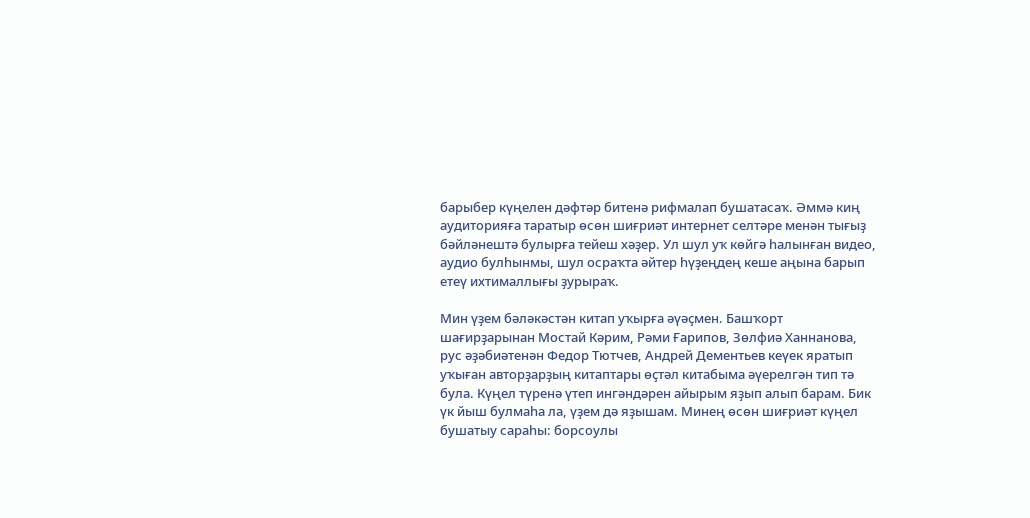барыбер күңелен дәфтәр битенә рифмалап бушатасаҡ. Әммә киң аудиторияға таратыр өсөн шиғриәт интернет селтәре менән тығыҙ бәйләнештә булырға тейеш хәҙер. Ул шул уҡ көйгә һалынған видео, аудио булһынмы, шул осраҡта әйтер һүҙеңдең кеше аңына барып етеү ихтималлығы ҙурыраҡ.

Мин үҙем бәләкәстән китап уҡырға әүәҫмен. Башҡорт шағирҙарынан Мостай Кәрим, Рәми Ғарипов, Зөлфиә Ханнанова, рус әҙәбиәтенән Федор Тютчев, Андрей Дементьев кеүек яратып уҡыған авторҙарҙың китаптары өҫтәл китабыма әүерелгән тип тә була. Күңел түренә үтеп ингәндәрен айырым яҙып алып барам. Бик үк йыш булмаһа ла, үҙем дә яҙышам. Минең өсөн шиғриәт күңел бушатыу сараһы: борсоулы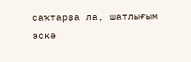саҡтарҙа ла, шатлығым эскә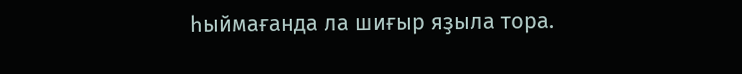һыймағанда ла шиғыр яҙыла тора.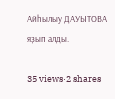Айһылыу ДАУЫТОВА яҙып алды.

35 views·2 shares